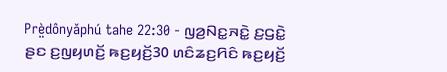Prè̤dônyǎphú tahe 22:30 - ꤜꤤ꤬ꤡꤢ꤭ꤏꤢꤧ꤭ ꤢ꤬ꤞꤢꤧ꤭ ꤔꤢ ꤢ꤬ꤜꤟꤛꤢꤩ꤬ ꤒꤢ꤬ꤟꤢꤩ꤬30 ꤛꤢꤨꤘꤢ꤬ꤖꤢꤨ ꤒꤢ꤬ꤟꤢꤩ꤬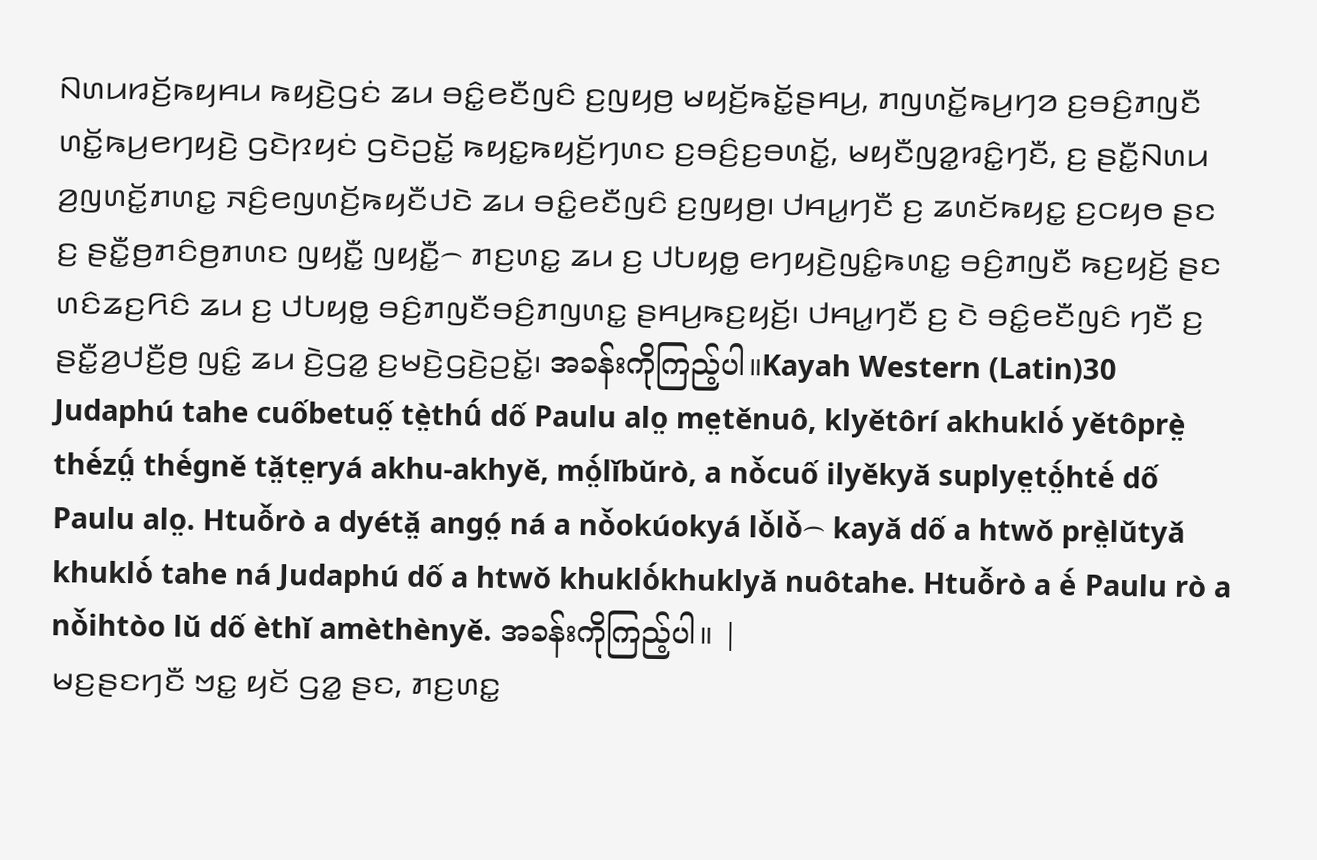ꤡꤛꤣꤙꤢꤩ꤬ꤒꤟꤌꤣ ꤒꤟꤢꤧ꤬ꤞꤢꤦ ꤘꤣ ꤋꤢꤨ꤭ꤕꤢꤪꤜꤢꤨ ꤢ꤬ꤜꤟꤥ꤬ ꤗꤟꤢꤩ꤬ꤒꤢꤩ꤭ꤔꤌꤣ꤬, ꤊꤜꤛꤢꤩ꤭ꤒꤣ꤬ꤚꤤ ꤢ꤬ꤋꤢꤨ꤬ꤊꤜꤢꤪ ꤛꤢꤩ꤭ꤒꤣ꤬ꤕꤚꤟꤢꤧ꤬ ꤞꤢꤧꤐꤟꤢꤦ ꤞꤢꤧꤑꤢꤩ꤭ ꤒꤟꤢ꤭ꤒꤟꤢꤩ꤬ꤚꤛꤢ ꤢ꤬ꤋꤢꤨ꤬ꤢ꤬ꤋꤛꤢꤩ꤭, ꤗꤟꤢꤪꤜꤤ꤭ꤙꤢꤨ꤭ꤚꤢꤪ, ꤢ꤬ ꤔꤢꤪ꤭ꤡꤛꤣ ꤤ꤬ꤜꤛꤢꤩ꤭ꤊꤛꤢ꤭ ꤏꤢꤨ꤬ꤕꤜꤛꤢꤩ꤬ꤒꤟꤢꤪꤓꤢꤧ ꤘꤣ ꤋꤢꤨ꤭ꤕꤢꤪꤜꤢꤨ ꤢ꤬ꤜꤟꤥ꤬꤯ ꤓꤌꤣ꤭ꤚꤢꤪ ꤢ꤬ ꤘꤛꤢꤩꤒꤟꤢ꤭ ꤢ꤬ꤍꤟꤥ ꤔꤢ ꤢ꤬ ꤔꤢꤪ꤭ꤥ꤬ꤊꤢꤨꤥ꤬ꤊꤛꤢ ꤜꤟꤢꤪ꤭ ꤜꤟꤢꤪ꤭꤮ ꤊꤢ꤬ꤛꤢ꤭ ꤘꤣ ꤢ꤬ ꤓꤝꤟꤥ꤭ ꤕꤚꤟꤢꤧ꤬ꤜꤢꤨ꤭ꤒꤛꤢ꤭ ꤋꤢꤨ꤬ꤊꤜꤢꤪ ꤒꤢ꤬ꤟꤢꤩ꤬ ꤔꤢ ꤛꤢꤨꤘꤢ꤬ꤖꤢꤨ ꤘꤣ ꤢ꤬ ꤓꤝꤟꤥ꤭ ꤋꤢꤨ꤬ꤊꤜꤢꤪꤋꤢꤨ꤬ꤊꤜꤛꤢ꤭ ꤔꤌꤣ꤬ꤒꤢ꤬ꤟꤢꤩ꤬꤯ ꤓꤌꤣ꤭ꤚꤢꤪ ꤢ꤬ ꤢꤧ ꤋꤢꤨ꤭ꤕꤢꤪꤜꤢꤨ ꤚꤢꤪ ꤢ꤬ ꤔꤢꤪ꤭ꤤ꤬ꤓꤢꤪ꤬ꤥ꤬ ꤜꤢꤨ꤭ ꤘꤣ ꤢꤧ꤬ꤞꤤ꤭ ꤢ꤬ꤗꤢꤧ꤬ꤞꤢꤧ꤬ꤑꤢꤩ꤭꤯ အခန်းကိုကြည့်ပါ။Kayah Western (Latin)30 Judaphú tahe cuốbetuố̤ tè̤thû́ dố Paulu alo̤ me̤těnuô, klyětôrí akhuklò́ yětôprè̤ thè́zṳ̂́ thè́gně tǎ̤te̤ryá akhu-akhyě, mò̤́lǐbǔrò, a nò̌cuố ilyěkyǎ suplye̤tò̤́htè́ dố Paulu alo̤. Htuô̌rò a dyétǎ̤ angó̤ ná a nò̌okúokyá lò̌lò̌꤮ kayǎ dố a htwǒ prè̤lǔtyǎ khuklò́ tahe ná Judaphú dố a htwǒ khuklò́khuklyǎ nuôtahe. Htuô̌rò a è́ Paulu rò a nò̌ihtòo lǔ dố èthǐ amèthènyě. အခန်းကိုကြည့်ပါ။ |
ꤗꤢ꤬ꤔꤢꤚꤢꤪ ꤠꤢ꤭ ꤟꤢꤩ ꤞꤤ꤭ ꤔꤢ, ꤊꤢ꤬ꤛꤢ꤭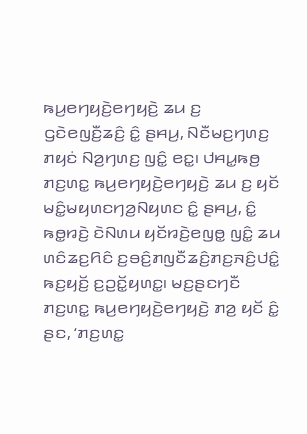ꤒꤣ꤬ꤕꤚꤟꤢꤧ꤬ꤕꤚꤟꤢꤧ꤬ ꤘꤣ ꤢ꤬ ꤞꤢꤧꤕꤜꤢꤪ꤬ꤘꤢꤨ꤬ ꤢꤨ꤭ ꤔꤌꤣ꤬, ꤡꤢꤪꤗꤢ꤬ꤚꤛꤢ꤬ ꤊꤟꤢꤦ ꤡꤤ꤬ꤚꤛꤢ꤬ ꤜꤢꤨ꤭ ꤕꤢ꤭꤯ ꤓꤌꤣ꤭ꤒꤥ꤬ ꤊꤢ꤬ꤛꤢ꤭ ꤒꤣ꤬ꤕꤚꤟꤢꤧ꤬ꤕꤚꤟꤢꤧ꤬ ꤘꤣ ꤢ꤬ ꤟꤢꤩ ꤗꤢꤨ꤭ꤗꤟꤛꤢꤚꤤ꤬ꤡꤟꤛꤢ ꤢꤨ꤭ ꤔꤌꤣ꤬, ꤢꤨ꤭ ꤒꤥ꤭ꤙꤢꤧ꤬ ꤢꤧꤡꤛꤣ ꤟꤢꤩꤙꤢꤧ꤬ꤕꤜꤥ꤭ ꤜꤢꤨ꤭ ꤘꤣ ꤛꤢꤨꤘꤢ꤬ꤖꤢꤨ ꤢ꤬ꤋꤢꤨ꤬ꤊꤜꤢꤪꤘꤢꤨ꤬ꤊꤢ꤬ꤏꤢꤨ꤬ꤓꤢꤨ꤭ ꤒꤢ꤬ꤟꤢꤩ꤬ ꤢ꤬ꤑꤢꤩ꤭ꤟꤛꤢ꤭꤯ ꤗꤢ꤬ꤔꤢꤚꤢꤪ ꤊꤢ꤬ꤛꤢ꤭ ꤒꤣ꤬ꤕꤚꤟꤢꤧ꤬ꤕꤚꤟꤢꤧ꤬ ꤊꤤ꤬ ꤟꤢꤩ ꤢꤨ꤭ ꤔꤢ, ‘ꤊꤢ꤬ꤛꤢ꤭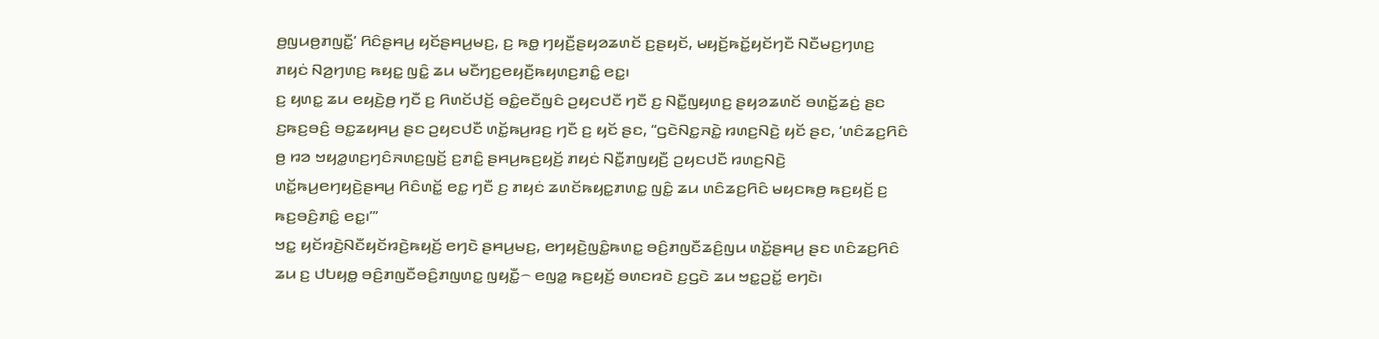ꤥ꤬ꤜꤣꤥ꤬ꤊꤜꤢꤪ꤭’ ꤖꤢꤨꤔꤌꤣ꤬ ꤟꤢꤩꤔꤌꤣ꤬ꤗꤢ꤬, ꤢ꤬ ꤒꤥ꤭ ꤚꤟꤢꤪ꤬ꤔꤟꤤꤘꤛꤢꤩ ꤢ꤬ꤔꤟꤢꤩ, ꤗꤟꤢꤩ꤬ꤒꤢꤩ꤭ꤟꤢꤩꤚꤢꤪ ꤡꤢꤪꤗꤢ꤬ꤚꤛꤢ꤬ ꤊꤟꤢꤦ ꤡꤤ꤬ꤚꤛꤢ꤬ ꤒꤟꤢ꤭ ꤜꤢꤨ꤭ ꤘꤣ ꤗꤢꤪꤚꤢ꤬ꤕꤟꤢꤪ꤬ꤒꤟꤛꤢ꤬ꤊꤢꤨ꤭ ꤕꤢ꤭꤯
ꤢ꤬ ꤟꤛꤢ꤭ ꤘꤣ ꤕꤟꤢꤧ꤬ꤥ꤬ ꤚꤢꤪ ꤢ꤬ ꤖꤛꤢꤩꤓꤢꤩ꤬ ꤋꤢꤨ꤭ꤕꤢꤪꤜꤢꤨ ꤑꤟꤢꤓꤢꤪ ꤚꤢꤪ ꤢ꤬ ꤡꤢꤪ꤭ꤜꤟꤛꤢ꤬ ꤔꤟꤤꤘꤛꤢꤩ ꤋꤛꤢꤩ꤭ꤘꤢꤦ꤬ ꤔꤢ ꤢ꤬ꤒꤢ꤬ꤋꤢꤨ꤬ ꤋꤢ꤭ꤘꤟꤌꤣ꤬ ꤔꤢ ꤑꤟꤢꤓꤢꤪ ꤛꤢꤩ꤭ꤒꤣ꤬ꤙꤢ꤬ ꤚꤢꤪ ꤢ꤬ ꤟꤢꤩ ꤔꤢ, “ꤞꤢꤧꤡꤢ꤭ꤏꤢꤧ꤭ ꤙꤛꤢ꤬ꤡꤢꤧ꤬ ꤟꤢꤩ ꤔꤢ, ‘ꤛꤢꤨꤘꤢ꤬ꤖꤢꤨ ꤥ꤬ ꤙꤤ ꤠꤟꤤ꤭ꤛꤢ꤬ꤚꤢꤨꤏꤛꤢ꤬ꤜꤢꤩ꤬ ꤢ꤬ꤊꤢꤨ꤭ ꤔꤌꤣ꤬ꤒꤢ꤬ꤟꤢꤩ꤬ ꤊꤟꤢꤦ ꤡꤢꤪ꤭ꤊꤜꤟꤢꤪ꤬ ꤑꤟꤢꤓꤢꤪ ꤙꤛꤢ꤬ꤡꤢꤧ꤬ ꤛꤢꤩ꤭ꤒꤣ꤬ꤕꤚꤟꤢꤧ꤬ꤔꤌꤣ꤬ ꤖꤢꤨꤛꤢꤩ꤭ ꤕꤢ꤭ ꤚꤢꤪ ꤢ꤬ ꤊꤟꤢꤦ ꤘꤛꤢꤩꤒꤟꤢ꤭ꤊꤛꤢ꤭ ꤜꤢꤨ꤭ ꤘꤣ ꤛꤢꤨꤘꤢ꤬ꤖꤢꤨ ꤗꤟꤢꤒꤥ꤬ ꤒꤢ꤬ꤟꤢꤩ꤬ ꤢ꤬ ꤒꤢ꤬ꤋꤢꤨ꤬ꤊꤢꤨ꤭ ꤕꤢ꤭꤯’”
ꤠꤢ꤭ ꤟꤢꤩꤙꤢꤧ꤬ꤡꤢꤪꤟꤢꤩꤙꤢꤧ꤬ꤒꤟꤢꤩ꤬ ꤕꤚꤢꤧ ꤔꤌꤣ꤬ꤗꤢ꤬, ꤕꤚꤟꤢꤧ꤬ꤜꤢꤨ꤭ꤒꤛꤢ꤭ ꤋꤢꤨ꤬ꤊꤜꤢꤪꤘꤢꤨ꤬ꤜꤣ ꤛꤢꤩ꤭ꤔꤌꤣ꤬ ꤔꤢ ꤛꤢꤨꤘꤢ꤬ꤖꤢꤨ ꤘꤣ ꤢ꤬ ꤓꤝꤟꤥ꤭ ꤋꤢꤨ꤬ꤊꤜꤢꤪꤋꤢꤨ꤬ꤊꤜꤛꤢ꤭ ꤜꤟꤢꤪ꤭꤮ ꤕꤜꤤ꤭ ꤒꤢ꤬ꤟꤢꤩ꤬ ꤋꤛꤢꤙꤢꤧ ꤢ꤬ꤞꤢꤧ ꤘꤣ ꤠꤢ꤭ꤑꤢꤩ꤭ ꤕꤚꤢꤧ꤯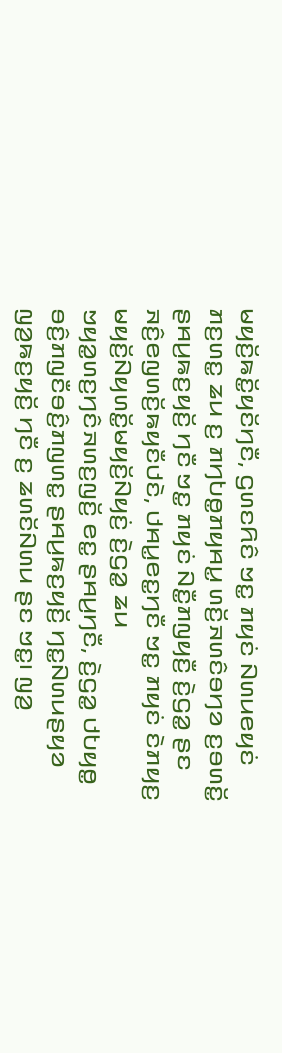ꤗꤟꤢꤩ꤬ꤒꤢꤩ꤭ꤟꤢꤩꤚꤢꤪ, ꤞꤛꤢꤖꤢꤨ ꤠꤢ꤭ ꤊꤟꤢꤦ ꤡꤛꤣꤕꤟꤢꤦ ꤊꤢ꤬ꤛꤢ꤭ ꤘꤣ ꤢ꤬ ꤊꤚꤝꤥ꤭ꤊꤟꤌꤣ꤭ ꤛꤢꤩ꤬ꤏꤛꤢꤨꤋꤚꤤ ꤢ꤬ꤋꤛꤢꤩ꤭ ꤔꤌꤣ꤬ꤒꤢ꤬ꤟꤢꤩ꤬ ꤚꤢꤪ ꤠꤢ꤭ ꤊꤟꤢꤦ ꤡꤢꤪ꤭ꤊꤜꤟꤢꤪ꤬ ꤢꤧ꤬ꤞꤤ꤭ ꤔꤢ ꤏꤢꤨ꤬ꤕꤜꤛꤢꤩ꤬ꤒꤟꤢꤪꤓꤢꤧ, ꤓꤌꤣ꤭ꤕꤢ꤭ꤚꤢꤪ ꤠꤢ꤭ ꤊꤟꤢꤦ ꤢꤧꤊꤟꤢ꤬ ꤗꤟꤢꤩ꤬ꤡꤟꤛꤢꤩ꤭ꤗꤟꤢꤩ꤬ꤡꤟꤢꤦ꤬ ꤢꤧ꤬ꤞꤤ꤭ ꤘꤣ ꤠꤟꤤ꤭ꤛꤢ꤬ꤚꤢꤨꤏꤛꤢ꤬ꤜꤢꤩ꤬ ꤕꤢ꤭ ꤔꤌꤣ꤬ꤚꤢꤪ, ꤢꤧ꤬ꤞꤤ꤭ ꤓꤝꤟꤥ꤭ ꤋꤢꤨ꤬ꤊꤜꤢꤪꤋꤢꤨ꤬ꤊꤜꤛꤢ꤭ ꤔꤌꤣ꤬ꤒꤢ꤬ꤟꤢꤩ꤬ ꤚꤢ꤭ꤡꤛꤣꤔꤟꤤ ꤜꤤ꤬ꤒꤢ꤬ꤟꤢꤩ꤬ ꤚꤢꤪ ꤢ꤬ ꤘꤛꤢꤩꤡꤛꤣ ꤔꤢ ꤠꤢ꤭꤯ ꤜꤤ꤬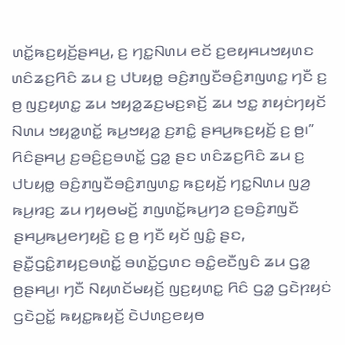ꤛꤢꤩ꤭ꤒꤢ꤬ꤟꤢꤩ꤬ꤔꤌꤣ꤬, ꤢ꤬ ꤚꤢ꤭ꤡꤛꤣ ꤕꤢꤩ ꤢ꤬ꤕꤟꤌꤣꤠꤟꤛꤢ ꤛꤢꤨꤘꤢ꤬ꤖꤢꤨ ꤘꤣ ꤢ꤬ ꤓꤝꤟꤥ꤭ ꤋꤢꤨ꤬ꤊꤜꤢꤪꤋꤢꤨ꤬ꤊꤜꤛꤢ꤭ ꤚꤢꤪ ꤢ꤬ ꤥ꤬ ꤜꤢ꤬ꤟꤛꤢ꤭ ꤘꤣ ꤠꤟꤤ꤭ꤘꤢ꤬ꤗꤢ꤬ꤎꤢꤩ꤬ ꤘꤣ ꤠꤢ꤭ ꤊꤟꤢꤦꤚꤟꤢꤩ ꤡꤛꤣ ꤠꤟꤤ꤭ꤛꤢꤩ꤭ ꤒꤣ꤬ꤠꤟꤤ꤭ ꤢ꤬ꤊꤢꤨ꤭ ꤔꤌꤣ꤬ꤒꤢ꤬ꤟꤢꤩ꤬ ꤢ꤬ ꤥ꤬꤯”
ꤖꤢꤨꤔꤌꤣ꤬ ꤢ꤬ꤋꤢꤨ꤬ꤢ꤬ꤋꤛꤢꤩ꤭ ꤞꤤ꤭ ꤔꤢ ꤛꤢꤨꤘꤢ꤬ꤖꤢꤨ ꤘꤣ ꤢ꤬ ꤓꤝꤟꤥ꤭ ꤋꤢꤨ꤬ꤊꤜꤢꤪꤋꤢꤨ꤬ꤊꤜꤛꤢ꤭ ꤒꤢ꤬ꤟꤢꤩ꤬ ꤚꤢ꤭ꤡꤛꤣ ꤜꤤ꤬ ꤒꤣ꤬ꤙꤢ꤬ ꤘꤣ ꤚꤟꤥꤗꤢꤩ꤬ ꤊꤜꤛꤢꤩ꤭ꤒꤣ꤬ꤚꤤ ꤢ꤬ꤋꤢꤨ꤬ꤊꤜꤢꤪ ꤔꤌꤣ꤬ꤒꤣ꤬ꤕꤚꤟꤢꤧ꤬ ꤢ꤬ ꤥ꤬ ꤚꤢꤪ ꤟꤢꤩ ꤜꤢꤨ꤭ ꤔꤢ, ꤔꤢꤪ꤭ꤞꤢꤨ꤭ꤊꤟꤢ꤬ꤋꤛꤢꤩ꤭ ꤋꤛꤢꤩ꤭ꤞꤛꤢ ꤋꤢꤨ꤭ꤕꤢꤪꤜꤢꤨ ꤘꤣ ꤞꤤ꤭ ꤥ꤬ꤔꤌꤣ꤬꤯ ꤚꤢꤪ ꤡꤟꤛꤢꤩꤗꤟꤢꤩ꤬ ꤜꤢ꤬ꤟꤛꤢ꤭ ꤖꤢꤨ ꤞꤤ꤭ ꤞꤢꤧꤐꤟꤢꤦ ꤞꤢꤧꤑꤢꤩ꤭ ꤒꤟꤢ꤭ꤒꤟꤢꤩ꤬ ꤢꤧꤓꤛꤢ꤬ꤕꤟꤥ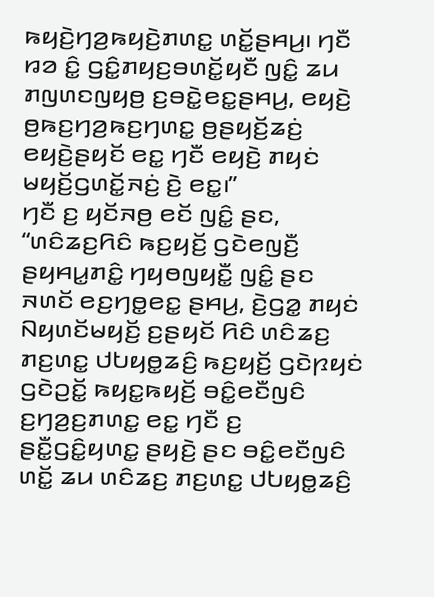ꤒꤟꤢꤧ꤬ꤚꤤ꤬ꤒꤟꤢꤧ꤬ꤊꤛꤢ꤭ ꤛꤢꤩ꤭ꤔꤌꤣ꤬꤯ ꤚꤢꤪ ꤙꤤ ꤢꤨ꤭ ꤞꤢꤨ꤭ꤊꤟꤢ꤬ꤋꤛꤢꤩ꤭ꤟꤢꤪ ꤜꤢꤨ꤭ ꤘꤣ ꤊꤜꤛꤢꤜꤟꤥ꤬ ꤢ꤬ꤋꤢꤧ꤭ꤕꤢ꤭ꤔꤌꤣ꤬, ꤕꤟꤢꤧ꤬ ꤥ꤬ꤒꤢ꤬ꤚꤤ꤬ꤒꤢ꤬ꤚꤛꤢ꤭ ꤥ꤬ꤔꤟꤢꤩ꤬ꤘꤢꤦ꤬ ꤕꤟꤢꤧ꤬ꤔꤟꤢꤩ ꤕꤢ꤭ ꤚꤢꤪ ꤕꤟꤢꤧ꤬ ꤊꤟꤢꤦ ꤗꤟꤢꤩ꤬ꤞꤛꤢꤩ꤭ꤏꤢꤦ꤬ ꤢꤧ꤬ ꤕꤢ꤭꤯”
ꤚꤢꤪ ꤢ꤬ ꤟꤢꤩꤏꤥ꤬ ꤕꤢꤩ ꤜꤢꤨ꤭ ꤔꤢ, “ꤛꤢꤨꤘꤢ꤬ꤖꤢꤨ ꤒꤢ꤬ꤟꤢꤩ꤬ ꤞꤢꤧꤕꤜꤢꤪ꤬ ꤔꤟꤌꤣ꤭ꤊꤢꤨ꤭ ꤚꤟꤥꤜꤟꤢꤪ꤭ ꤜꤢꤨ꤭ ꤔꤢ ꤏꤛꤢꤩ ꤕꤢ꤬ꤚꤥ꤭ꤕꤢ꤭ ꤔꤌꤣ꤬, ꤢꤧ꤬ꤞꤤ꤭ ꤊꤟꤢꤦ ꤡꤟꤛꤢꤩꤗꤟꤢꤩ꤬ ꤢ꤬ꤔꤟꤢꤩ ꤖꤢꤨ ꤛꤢꤨꤘꤢ꤬ ꤊꤢ꤬ꤛꤢ꤭ ꤓꤝꤟꤥ꤭ꤘꤢꤨ꤬ ꤒꤢ꤬ꤟꤢꤩ꤬ ꤞꤢꤧꤐꤟꤢꤦ ꤞꤢꤧꤑꤢꤩ꤭ ꤒꤟꤢ꤭ꤒꤟꤢꤩ꤬ ꤋꤢꤨ꤭ꤕꤢꤪꤜꤢꤨ ꤢ꤬ꤚꤤ꤬ꤢ꤬ꤊꤛꤢ꤭ ꤕꤢ꤭ ꤚꤢꤪ ꤢ꤬ ꤔꤢꤪ꤭ꤞꤢꤨ꤭ꤟꤛꤢ꤭ ꤔꤟꤢꤧ꤬ ꤔꤢ ꤋꤢꤨ꤭ꤕꤢꤪꤜꤢꤨ ꤛꤢꤩ꤭ ꤘꤣ ꤛꤢꤨꤘꤢ꤬ ꤊꤢ꤬ꤛꤢ꤭ ꤓꤝꤟꤥ꤭ꤘꤢꤨ꤬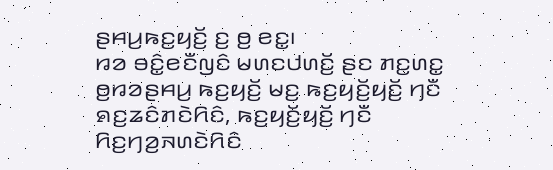ꤔꤌꤣ꤬ꤒꤢ꤬ꤟꤢꤩ꤬ ꤢ꤬ ꤥ꤬ ꤕꤢ꤭꤯
ꤙꤤ ꤋꤢꤨ꤭ꤕꤢꤪꤜꤢꤨ ꤗꤛꤢꤓꤛꤢꤩ꤬ ꤔꤢ ꤊꤢ꤬ꤛꤢ꤭ ꤥ꤬ꤙꤤꤔꤌꤣ꤬ ꤒꤢ꤬ꤟꤢꤩ꤬ ꤗꤢ꤬ ꤒꤢ꤬ꤟꤢꤩ꤬ꤟꤢꤩ꤬ ꤚꤢꤪ ꤎꤢ꤬ꤘꤢꤨꤊꤢꤧꤖꤢꤨ, ꤒꤢ꤬ꤟꤢꤩ꤬ꤟꤢꤩ꤬ ꤚꤢꤪ ꤖꤢ꤬ꤚꤤ꤬ꤏꤛꤢꤧꤖꤢꤨ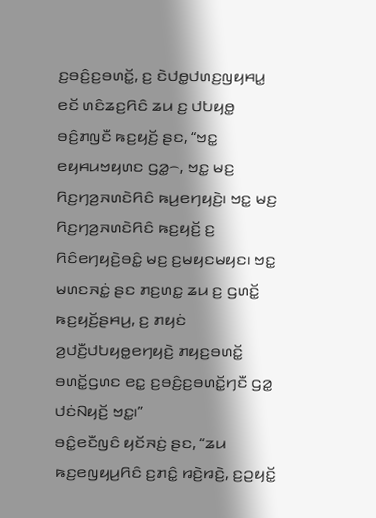ꤢ꤬ꤋꤢꤨ꤬ꤢ꤬ꤋꤛꤢꤩ꤭, ꤢ꤬ ꤢꤧꤓꤥ꤭ꤓꤛꤢ꤬ꤜꤟꤌꤣ꤭ ꤕꤢꤩ ꤛꤢꤨꤘꤢ꤬ꤖꤢꤨ ꤘꤣ ꤢ꤬ ꤓꤝꤟꤥ꤭ ꤋꤢꤨ꤬ꤊꤜꤢꤪ ꤒꤢ꤬ꤟꤢꤩ꤬ ꤔꤢ, “ꤠꤢ꤭ ꤕꤟꤌꤣꤠꤟꤛꤢ ꤞꤤ꤭꤮, ꤠꤢ꤭ ꤗꤢ꤬ ꤖꤢ꤬ꤚꤤ꤬ꤏꤛꤢꤧꤖꤢꤨ ꤒꤣ꤬ꤕꤚꤟꤢꤧ꤬꤯ ꤠꤢ꤭ ꤗꤢ꤬ ꤖꤢ꤬ꤚꤤ꤬ꤏꤛꤢꤧꤖꤢꤨ ꤒꤢ꤬ꤟꤢꤩ꤬ ꤢ꤬ ꤖꤢꤨꤕꤚꤟꤢꤧ꤬ꤋꤢꤨ꤭ ꤗꤢ꤬ ꤢ꤬ꤗꤟꤢꤗꤟꤢ꤯ ꤠꤢ꤭ ꤗꤛꤢꤏꤢꤦ꤭ ꤔꤢ ꤊꤢ꤬ꤛꤢ꤭ ꤘꤣ ꤢ꤬ ꤞꤛꤢꤩ꤭ ꤒꤢ꤬ꤟꤢꤩ꤬ꤔꤌꤣ꤬, ꤢ꤬ ꤊꤟꤢꤦ ꤤ꤬ꤓꤢꤪ꤬ꤓꤝꤟꤥ꤭ꤕꤚꤟꤢꤧ꤬ ꤊꤟꤢ꤬ꤋꤛꤢꤩ꤭ ꤋꤛꤢꤩ꤭ꤞꤛꤢ ꤕꤢ꤭ ꤢ꤬ꤋꤢꤨ꤬ꤢ꤬ꤋꤛꤢꤩ꤭ꤚꤢꤪ ꤞꤤ꤭ ꤓꤢꤦꤡꤟꤢꤩ꤬ ꤠꤢ꤭꤯”
ꤋꤢꤨ꤭ꤕꤢꤪꤜꤢꤨ ꤟꤢꤩꤏꤢꤦ꤬ ꤔꤢ, “ꤘꤣ ꤒꤢ꤬ꤕꤜꤟꤣ꤬ꤖꤢꤨ ꤢ꤬ꤊꤢꤨ꤭ ꤙꤢꤧ꤬ꤙꤢꤧ꤬, ꤢ꤬ꤑꤟꤢꤩ꤭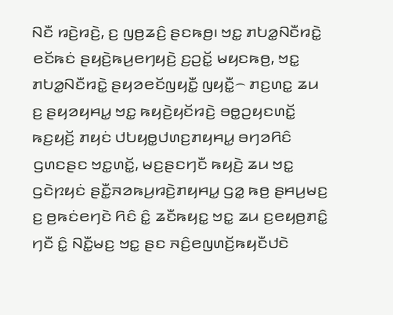ꤡꤢꤪ ꤙꤢꤧ꤬ꤙꤢꤧ꤬, ꤢ꤬ ꤜꤥ꤬ꤘꤢꤨ꤬ ꤔꤢꤒꤥ꤬꤯ ꤠꤢ꤭ ꤊꤝꤤ꤭ꤡꤢꤪꤙꤢꤧ꤭ ꤕꤢꤩꤒꤢꤦ ꤔꤟꤢꤧ꤬ꤒꤣ꤬ꤕꤚꤟꤢꤧ꤬ ꤢ꤬ꤑꤢꤩ꤭ ꤗꤟꤢꤒꤥ꤬, ꤠꤢ꤭ ꤊꤝꤤ꤭ꤡꤢꤪꤙꤢꤧ꤭ ꤔꤟꤤꤕꤢꤩꤜꤟꤢꤪ꤭ ꤜꤟꤢꤪ꤭꤮ ꤊꤢ꤬ꤛꤢ꤭ ꤘꤣ ꤢ꤬ ꤔꤟꤤꤟꤌꤣ꤭ ꤠꤢ꤭ ꤒꤟꤢꤧ꤬ꤟꤢꤩꤙꤢꤧ꤬ ꤋꤥ꤭ꤑꤟꤢꤛꤢꤩ꤭ ꤒꤢ꤬ꤟꤢꤩ꤬ ꤊꤟꤢꤦ ꤓꤝꤟꤥ꤭ꤓꤛꤢ꤬ꤊꤟꤌꤣ꤭ ꤋꤚꤤꤖꤢꤨ ꤞꤛꤢꤔꤢ ꤠꤢ꤭ꤛꤢꤩ꤭, ꤗꤢ꤬ꤔꤢꤚꤢꤪ ꤒꤟꤢꤧ꤬ ꤘꤣ ꤠꤢ꤭ ꤞꤢꤧꤐꤟꤢꤦ ꤔꤢꤪ꤭ꤏꤤꤒꤣ꤬ꤙꤢꤧ꤬ꤊꤟꤌꤣ꤭ ꤞꤤ꤭ ꤒꤥ꤬ ꤔꤌꤣ꤬ꤗꤢ꤬ ꤢ꤬ ꤥ꤬ꤒꤢꤦꤕꤚꤢꤧ ꤖꤢꤨ ꤢꤨ꤭ ꤘꤢꤪꤒꤟꤢ꤭ ꤠꤢ꤭ ꤘꤣ ꤢ꤬ꤕꤟꤥ꤬ꤊꤢꤨ꤭ ꤚꤢꤪ ꤢꤨ꤭ ꤡꤢꤪ꤭ꤗꤢ꤬ ꤠꤢ꤭ ꤔꤢ ꤏꤢꤨ꤬ꤕꤜꤛꤢꤩ꤬ꤒꤟꤢꤪꤓꤢꤧ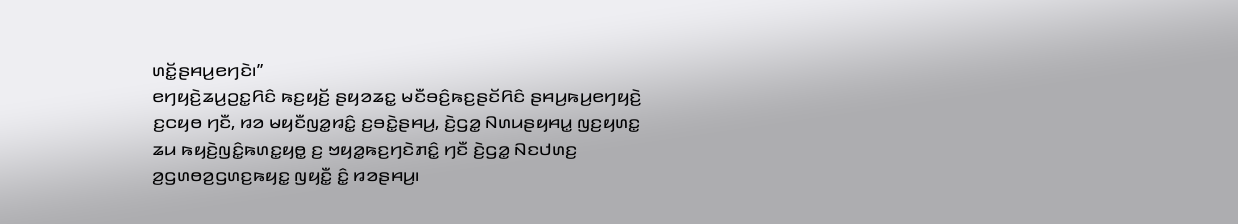ꤛꤢꤩ꤭ꤔꤌꤣ꤬ꤕꤚꤢꤧ꤯”
ꤕꤚꤟꤢꤧ꤬ꤘꤣ꤬ꤑꤢ꤭ꤖꤢꤨ ꤒꤢ꤬ꤟꤢꤩ꤬ ꤔꤟꤤꤘꤢ꤭ ꤗꤢꤪꤋꤢꤨ꤬ꤒꤢ꤬ꤔꤢꤩꤖꤢꤨ ꤔꤌꤣ꤬ꤒꤣ꤬ꤕꤚꤟꤢꤧ꤬ ꤢ꤬ꤍꤟꤥ ꤚꤢꤪ, ꤙꤤ ꤗꤟꤢꤪꤜꤤ꤭ꤙꤢꤨ꤭ ꤢ꤬ꤋꤢꤧ꤭ꤔꤌꤣ꤬, ꤢꤧ꤬ꤞꤤ꤭ ꤡꤛꤣꤔꤟꤌꤣ꤭ ꤜꤢ꤬ꤟꤛꤢ꤭ ꤘꤣ ꤒꤟꤢꤧ꤬ꤜꤢꤨ꤭ꤒꤛꤢ꤭ꤟꤥ꤭ ꤢ꤬ ꤠꤟꤤ꤭ꤒꤢ꤬ꤚꤢꤧꤊꤢꤨ꤭ ꤚꤢꤪ ꤢꤧ꤬ꤞꤤ꤭ ꤡꤢꤓꤛꤢ꤬ ꤤ꤬ꤞꤛꤥꤤ꤬ꤞꤛꤢ꤬ꤒꤟꤢ꤭ ꤜꤟꤢꤪ꤭ ꤢꤨ꤭ ꤙꤤꤔꤌꤣ꤬꤯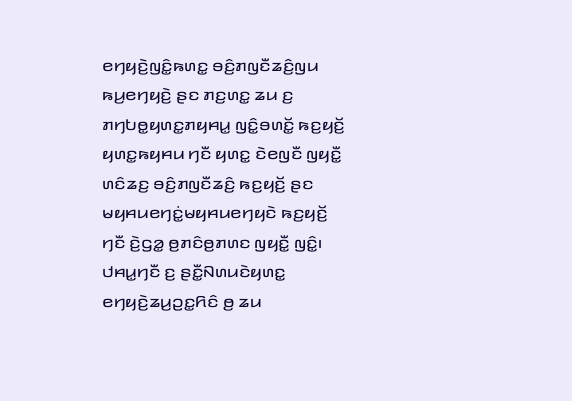ꤕꤚꤟꤢꤧ꤬ꤜꤢꤨ꤭ꤒꤛꤢ꤭ ꤋꤢꤨ꤬ꤊꤜꤢꤪꤘꤢꤨ꤬ꤜꤣ ꤒꤣ꤬ꤕꤚꤟꤢꤧ꤬ ꤔꤢ ꤊꤢ꤬ꤛꤢ꤭ ꤘꤣ ꤢ꤬ ꤊꤚꤝꤥ꤭ꤟꤛꤢ꤭ꤊꤟꤌꤣ꤭ ꤜꤢꤨ꤭ꤋꤛꤢꤩ꤭ ꤒꤢ꤬ꤟꤢꤩ꤬ ꤟꤛꤢ꤭ꤒꤟꤌꤣ ꤚꤢꤪ ꤟꤛꤢ꤭ ꤢꤧꤕꤜꤢꤪ ꤜꤟꤢꤪ꤭ ꤛꤢꤨꤘꤢ꤬ ꤋꤢꤨ꤬ꤊꤜꤢꤪꤘꤢꤨ꤬ ꤒꤢ꤬ꤟꤢꤩ꤬ ꤔꤢ ꤗꤟꤌꤣꤕꤚꤢꤦ꤭ꤗꤟꤌꤣꤕꤚꤟꤢꤧ ꤒꤢ꤬ꤟꤢꤩ꤬ ꤚꤢꤪ ꤢꤧ꤬ꤞꤤ꤭ ꤥ꤬ꤊꤢꤨꤥ꤬ꤊꤛꤢ ꤜꤟꤢꤪ꤭ ꤜꤢꤨ꤭꤯ ꤓꤌꤣ꤭ꤚꤢꤪ ꤢ꤬ ꤔꤢꤪ꤭ꤡꤛꤣꤢꤧꤟꤛꤢ꤭ ꤕꤚꤟꤢꤧ꤬ꤘꤣ꤬ꤑꤢ꤭ꤖꤢꤨ ꤥ꤬ ꤘꤣ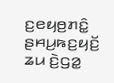ꤢ꤬ꤕꤟꤥ꤬ꤊꤢꤨ꤭ ꤔꤌꤣ꤬ꤒꤢ꤬ꤟꤢꤩ꤬ ꤘꤣ ꤢꤧ꤬ꤞꤤ꤭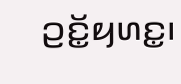ꤑꤢꤩ꤭ꤟꤛꤢ꤭꤯